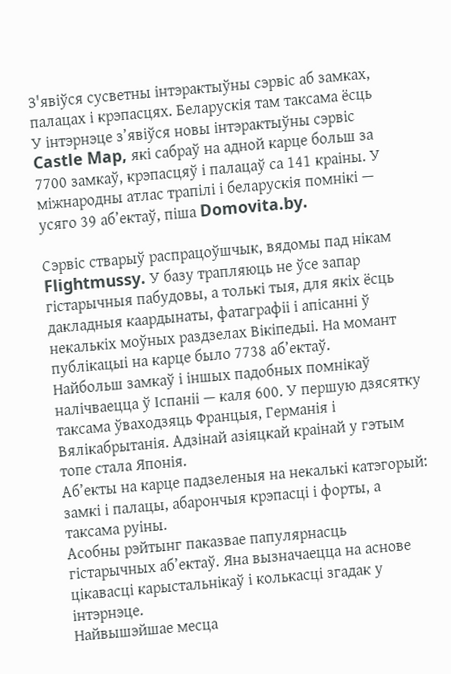З'явіўся сусветны інтэрактыўны сэрвіс аб замках, палацах і крэпасцях. Беларускія там таксама ёсць
У інтэрнэце з’явіўся новы інтэрактыўны сэрвіс Castle Map, які сабраў на адной карце больш за 7700 замкаў, крэпасцяў і палацаў са 141 краіны. У міжнародны атлас трапілі і беларускія помнікі — усяго 39 аб’ектаў, піша Domovita.by.

Сэрвіс стварыў распрацоўшчык, вядомы пад нікам Flightmussy. У базу трапляюць не ўсе запар гістарычныя пабудовы, а толькі тыя, для якіх ёсць дакладныя каардынаты, фатаграфіі і апісанні ў некалькіх моўных раздзелах Вікіпедыі. На момант публікацыі на карце было 7738 аб’ектаў.
Найбольш замкаў і іншых падобных помнікаў налічваецца ў Іспаніі — каля 600. У першую дзясятку таксама ўваходзяць Францыя, Германія і Вялікабрытанія. Адзінай азіяцкай краінай у гэтым топе стала Японія.
Аб’екты на карце падзеленыя на некалькі катэгорый: замкі і палацы, абарончыя крэпасці і форты, а таксама руіны.
Асобны рэйтынг паказвае папулярнасць гістарычных аб’ектаў. Яна вызначаецца на аснове цікавасці карыстальнікаў і колькасці згадак у інтэрнэце.
Найвышэйшае месца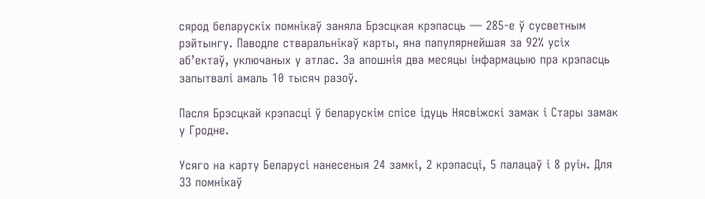сярод беларускіх помнікаў заняла Брэсцкая крэпасць — 285‑е ў сусветным рэйтынгу. Паводле стваральнікаў карты, яна папулярнейшая за 92% усіх аб’ектаў, уключаных у атлас. За апошнія два месяцы інфармацыю пра крэпасць запытвалі амаль 10 тысяч разоў.

Пасля Брэсцкай крэпасці ў беларускім спісе ідуць Нясвіжскі замак і Стары замак у Гродне.

Усяго на карту Беларусі нанесеныя 24 замкі, 2 крэпасці, 5 палацаў і 8 руін. Для 33 помнікаў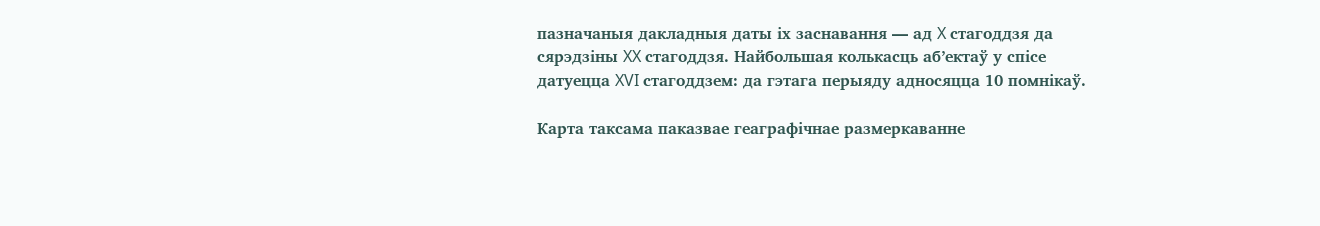пазначаныя дакладныя даты іх заснавання — ад X стагоддзя да сярэдзіны XX стагоддзя. Найбольшая колькасць аб’ектаў у спісе датуецца XVI стагоддзем: да гэтага перыяду адносяцца 10 помнікаў.

Карта таксама паказвае геаграфічнае размеркаванне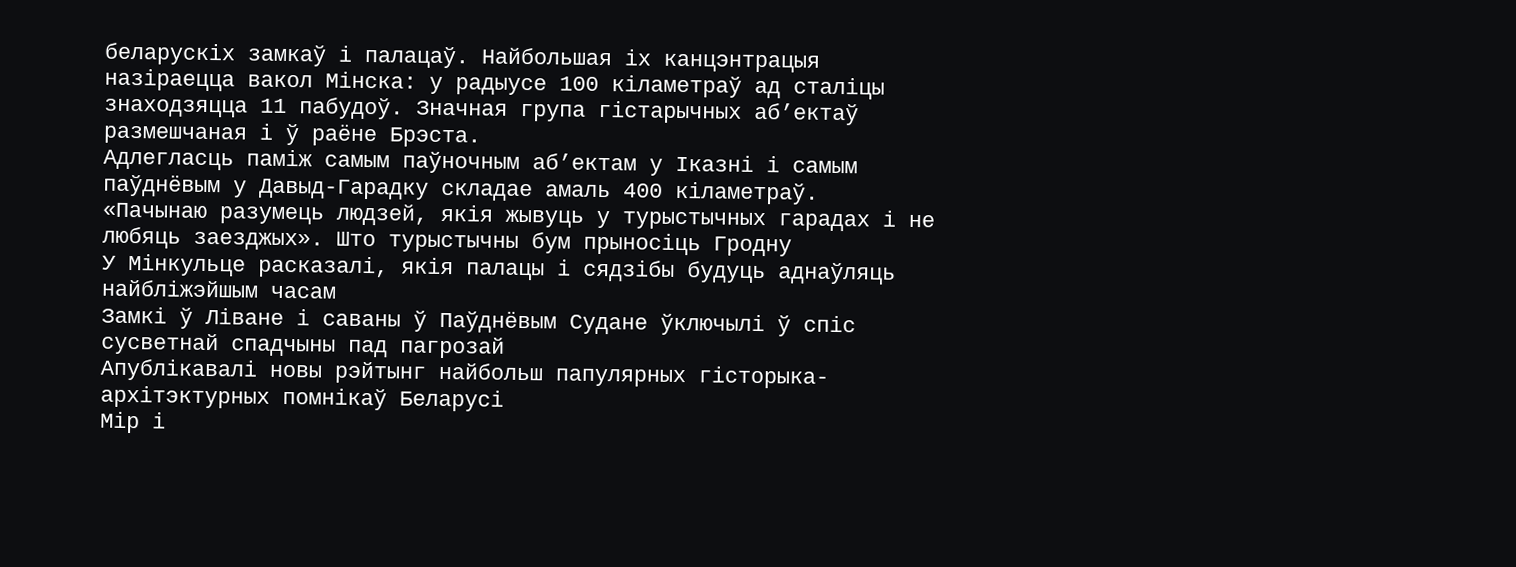беларускіх замкаў і палацаў. Найбольшая іх канцэнтрацыя назіраецца вакол Мінска: у радыусе 100 кіламетраў ад сталіцы знаходзяцца 11 пабудоў. Значная група гістарычных аб’ектаў размешчаная і ў раёне Брэста.
Адлегласць паміж самым паўночным аб’ектам у Іказні і самым паўднёвым у Давыд-Гарадку складае амаль 400 кіламетраў.
«Пачынаю разумець людзей, якія жывуць у турыстычных гарадах і не любяць заезджых». Што турыстычны бум прыносіць Гродну
У Мінкульце расказалі, якія палацы і сядзібы будуць аднаўляць найбліжэйшым часам
Замкі ў Ліване і саваны ў Паўднёвым Судане ўключылі ў спіс сусветнай спадчыны пад пагрозай
Апублікавалі новы рэйтынг найбольш папулярных гісторыка-архітэктурных помнікаў Беларусі
Мір і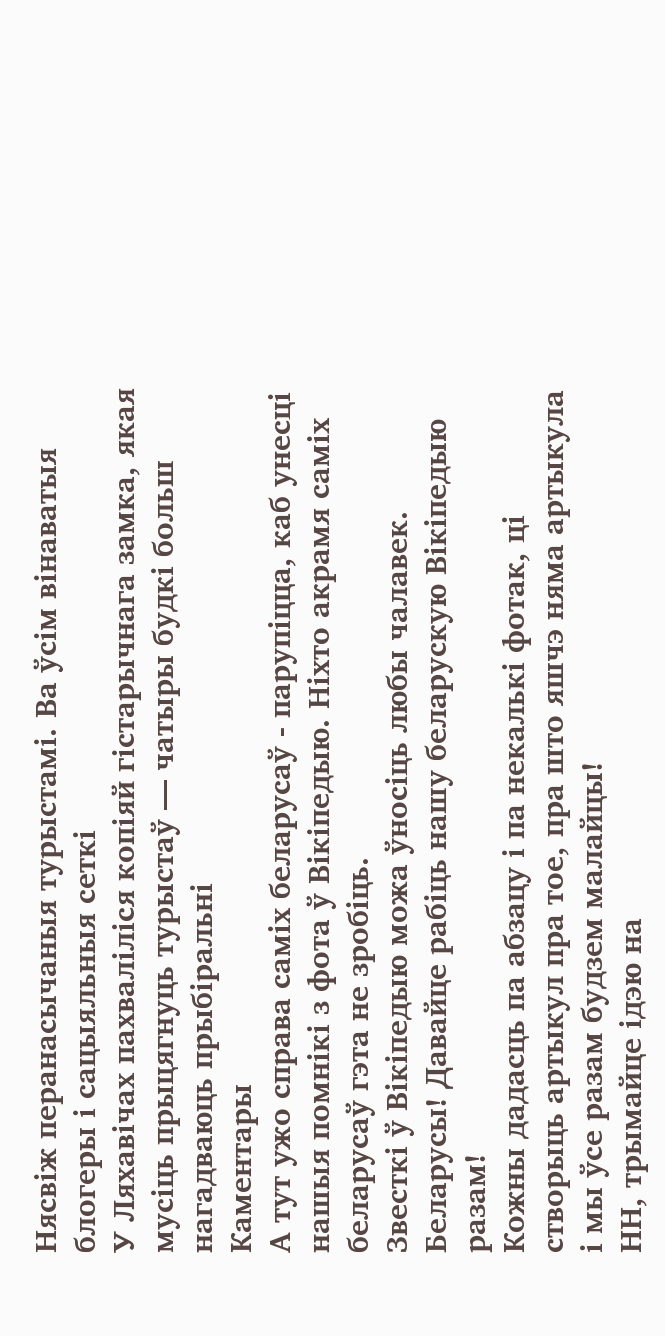Нясвіж перанасычаныя турыстамі. Ва ўсім вінаватыя блогеры і сацыяльныя сеткі
У Ляхавічах пахваліліся копіяй гістарычнага замка, якая мусіць прыцягнуць турыстаў — чатыры будкі больш нагадваюць прыбіральні
Каментары
А тут ужо справа саміх беларусаў - парупіцца, каб унесці нашыя помнікі з фота ў Вікіпедыю. Ніхто акрамя саміх беларусаў гэта не зробіць.
Звесткі ў Вікіпедыю можа ўносіць любы чалавек.
Беларусы! Давайце рабіць нашу беларускую Вікіпедыю разам!
Кожны дадасць па абзацу і па некалькі фотак, ці створыць артыкул пра тое, пра што яшчэ няма артыкула і мы ўсе разам будзем малайцы!
НН, трымайце ідэю на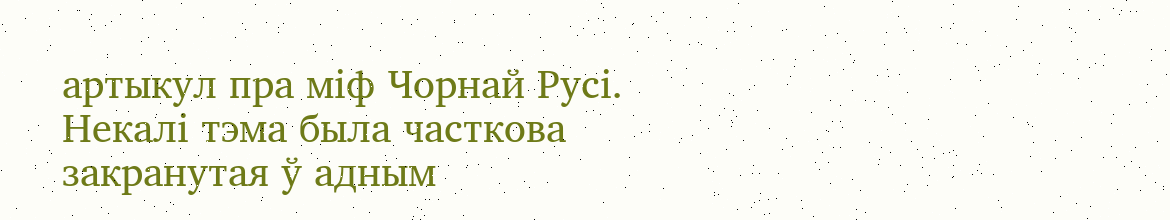артыкул пра міф Чорнай Русі. Некалі тэма была часткова закранутая ў адным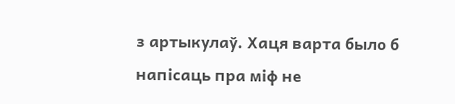з артыкулаў. Хаця варта было б напісаць пра міф не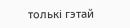толькі гэтай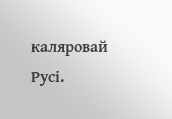каляровай Русі.